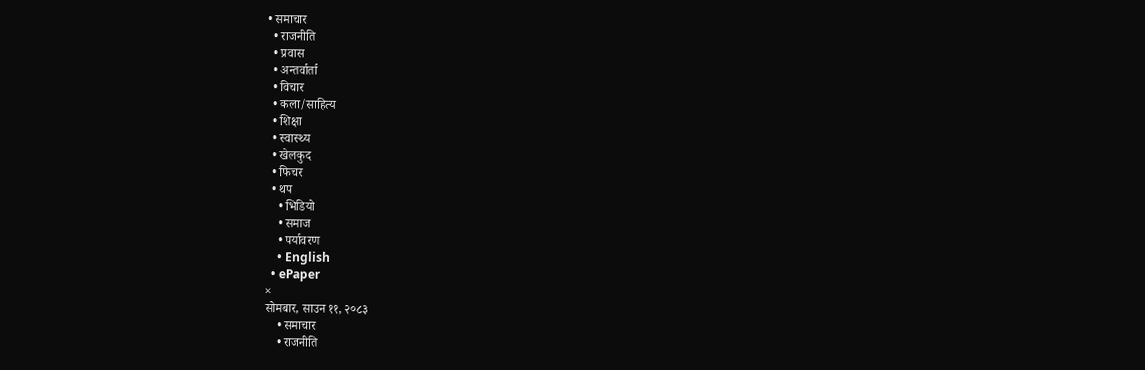• समाचार
  • राजनीति
  • प्रवास
  • अन्तर्वार्ता
  • विचार
  • कला/साहित्य
  • शिक्षा
  • स्वास्थ्य
  • खेलकुद
  • फिचर
  • थप
    • भिडियो
    • समाज
    • पर्यावरण
    • English
  • ePaper
×
सोमबार, साउन ११, २०८३
    • समाचार
    • राजनीति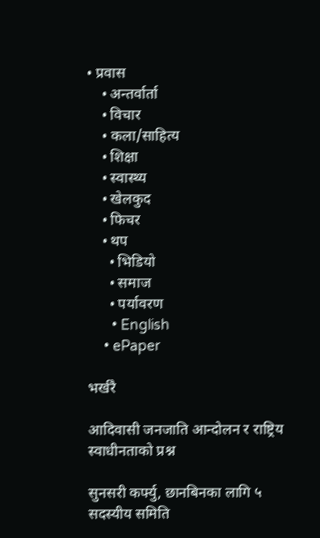• प्रवास
    • अन्तर्वार्ता
    • विचार
    • कला/साहित्य
    • शिक्षा
    • स्वास्थ्य
    • खेलकुद
    • फिचर
    • थप
      • भिडियो
      • समाज
      • पर्यावरण
      • English
    • ePaper

भर्खरै

आदिवासी जनजाति आन्दोलन र राष्ट्रिय स्वाधीनताको प्रश्न

सुनसरी कर्फ्यु, छानबिनका लागि ५ सदस्यीय समिति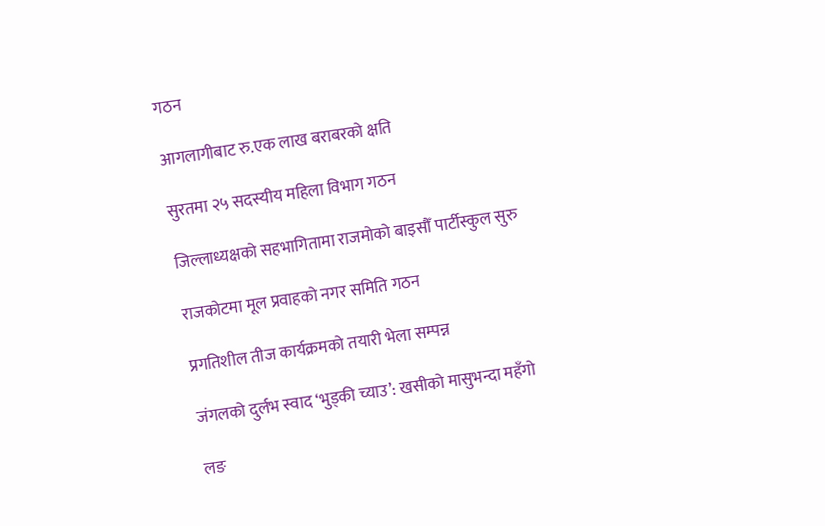गठन

आगलागीबाट रु.एक लाख बराबरको क्षति

सुरतमा २५ सदस्यीय महिला विभाग गठन

जिल्लाध्यक्षको सहभागितामा राजमोको बाइसौँ पार्टीस्कुल सुरु

राजकोटमा मूल प्रवाहको नगर समिति गठन

प्रगतिशील तीज कार्यक्रमको तयारी भेला सम्पन्न

जंगलको दुर्लभ स्वाद ‘भुड्की च्याउ’: खसीको मासुभन्दा महँगो

लङ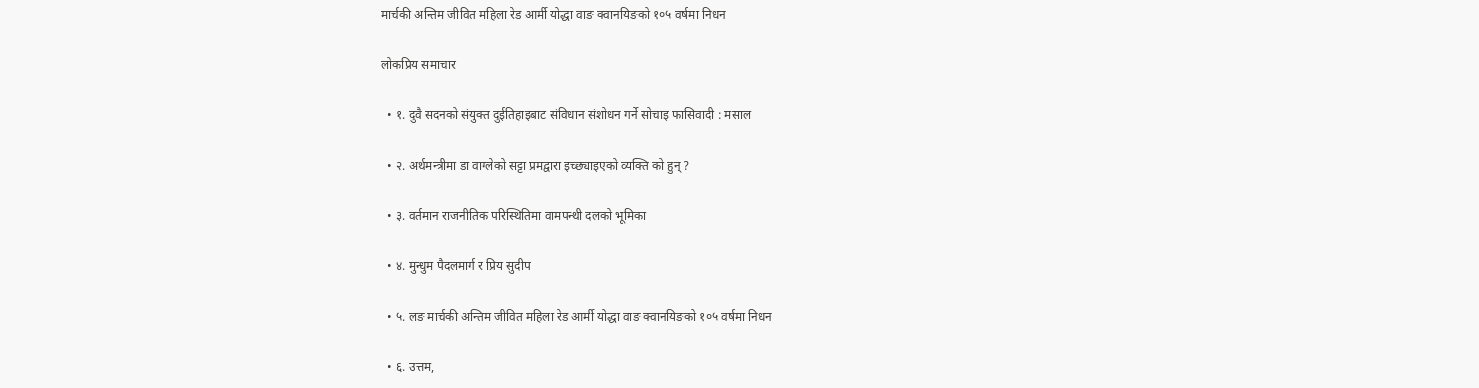मार्चकी अन्तिम जीवित महिला रेड आर्मी योद्धा वाङ क्वानयिङको १०५ वर्षमा निधन

लोकप्रिय समाचार

  • १. दुवै सदनको संयुक्त दुईतिहाइबाट संविधान संशोधन गर्ने सोचाइ फासिवादी : मसाल

  • २. अर्थमन्त्रीमा डा वाग्लेको सट्टा प्रमद्वारा इच्छ्याइएको व्यक्ति को हुन् ?

  • ३. वर्तमान राजनीतिक परिस्थितिमा वामपन्थी दलको भूमिका

  • ४. मुन्धुम पैदलमार्ग र प्रिय सुदीप

  • ५. लङ मार्चकी अन्तिम जीवित महिला रेड आर्मी योद्धा वाङ क्वानयिङको १०५ वर्षमा निधन

  • ६. उत्तम,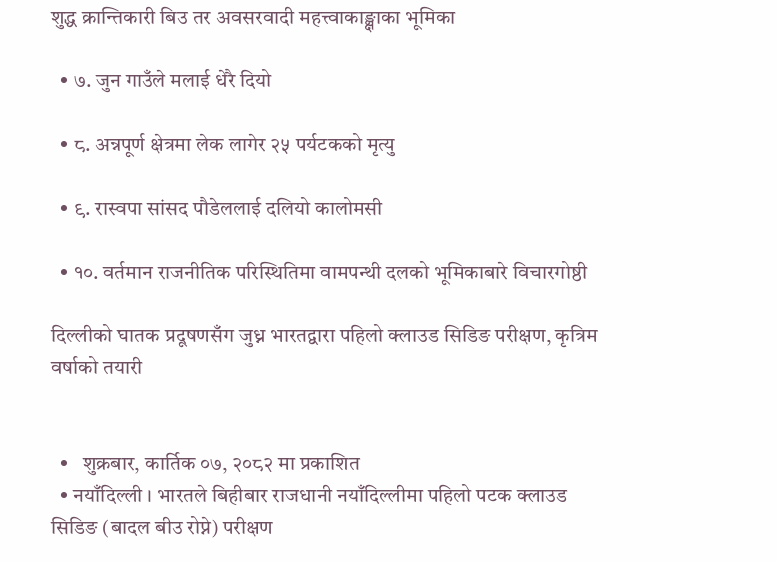शुद्ध क्रान्तिकारी बिउ तर अवसरवादी महत्त्वाकाङ्क्षाका भूमिका

  • ७. जुन गाउँले मलाई धेरै दियो

  • ८. अन्नपूर्ण क्षेत्रमा लेक लागेर २५ पर्यटकको मृत्यु

  • ९. रास्वपा सांसद पौडेललाई दलियो कालोमसी

  • १०. वर्तमान राजनीतिक परिस्थितिमा वामपन्थी दलको भूमिकाबारे विचारगोष्ठी

दिल्लीको घातक प्रदूषणसँग जुध्न भारतद्वारा पहिलो क्लाउड सिडिङ परीक्षण, कृत्रिम वर्षाको तयारी


  •   शुक्रबार, कार्तिक ०७, २०८२ मा प्रकाशित
  • नयाँदिल्ली । भारतले बिहीबार राजधानी नयाँदिल्लीमा पहिलो पटक क्लाउड सिडिङ (बादल बीउ रोप्ने) परीक्षण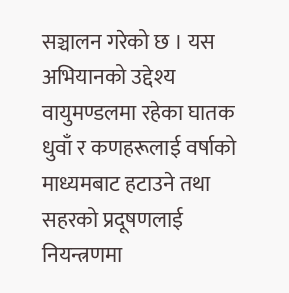सञ्चालन गरेको छ । यस अभियानको उद्देश्य वायुमण्डलमा रहेका घातक धुवाँ र कणहरूलाई वर्षाको माध्यमबाट हटाउने तथा सहरको प्रदूषणलाई नियन्त्रणमा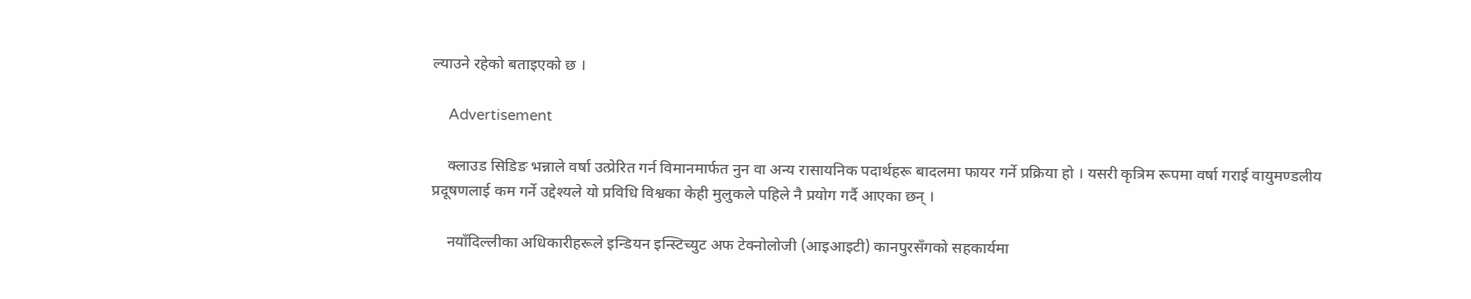ल्याउने रहेको बताइएको छ ।

    Advertisement

    क्लाउड सिडिङ भन्नाले वर्षा उत्प्रेरित गर्न विमानमार्फत नुन वा अन्य रासायनिक पदार्थहरू बादलमा फायर गर्ने प्रक्रिया हो । यसरी कृत्रिम रूपमा वर्षा गराई वायुमण्डलीय प्रदूषणलाई कम गर्ने उद्देश्यले यो प्रविधि विश्वका केही मुलुकले पहिले नै प्रयोग गर्दै आएका छन् ।

    नयाँदिल्लीका अधिकारीहरूले इन्डियन इन्स्टिच्युट अफ टेक्नोलोजी (आइआइटी) कानपुरसँगको सहकार्यमा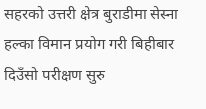सहरको उत्तरी क्षेत्र बुराडीमा सेस्ना हल्का विमान प्रयोग गरी बिहीबार दिउँसो परीक्षण सुरु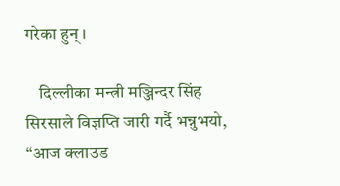गरेका हुन् ।

    दिल्लीका मन्त्री मञ्जिन्दर सिंह सिरसाले विज्ञप्ति जारी गर्दै भन्नुभयो, “आज क्लाउड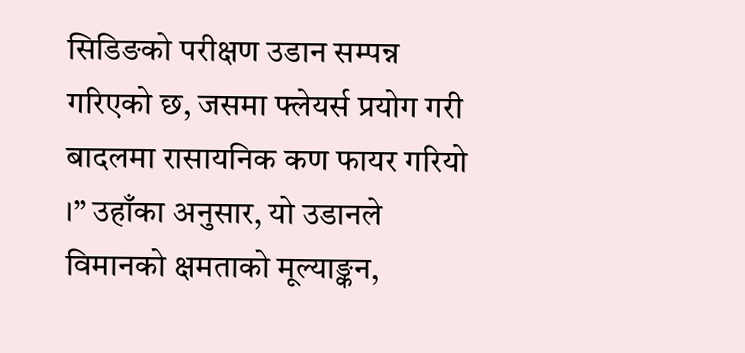सिडिङको परीक्षण उडान सम्पन्न गरिएको छ, जसमा फ्लेयर्स प्रयोग गरी बादलमा रासायनिक कण फायर गरियो ।” उहाँका अनुसार, यो उडानले विमानको क्षमताको मूल्याङ्कन,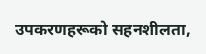उपकरणहरूको सहनशीलता,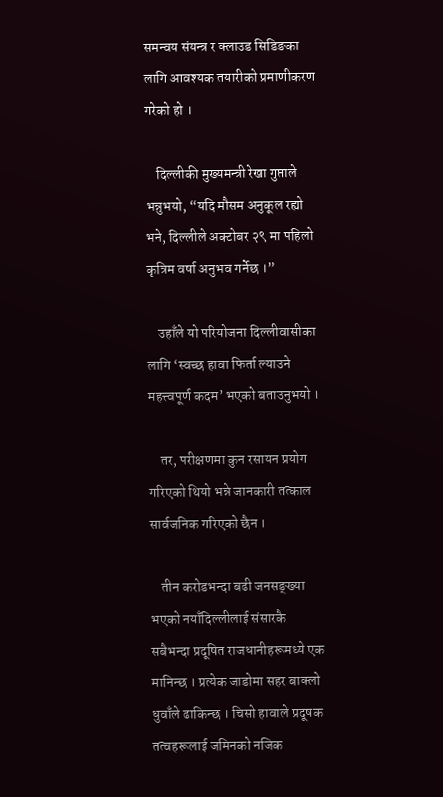समन्वय संयन्त्र र क्लाउड सिडिङका लागि आवश्यक तयारीको प्रमाणीकरण गरेको हो ।

    दिल्लीकी मुख्यमन्त्री रेखा गुप्ताले भन्नुभयो, “यदि मौसम अनुकूल रह्यो भने, दिल्लीले अक्टोबर २९ मा पहिलो कृत्रिम वर्षा अनुभव गर्नेछ ।”

    उहाँले यो परियोजना दिल्लीवासीका लागि ‘स्वच्छ हावा फिर्ता ल्याउने महत्त्वपूर्ण कदम’ भएको बताउनुभयो ।

    तर, परीक्षणमा कुन रसायन प्रयोग गरिएको थियो भन्ने जानकारी तत्काल सार्वजनिक गरिएको छैन ।

    तीन करोडभन्दा बढी जनसङ्ख्या भएको नयाँदिल्लीलाई संसारकै सबैभन्दा प्रदूषित राजधानीहरूमध्ये एक मानिन्छ । प्रत्येक जाडोमा सहर बाक्लो धुवाँले ढाकिन्छ । चिसो हावाले प्रदूषक तत्वहरूलाई जमिनको नजिक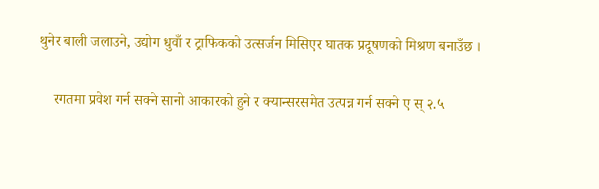थुनेर बाली जलाउने, उद्योग धुवाँ र ट्राफिकको उत्सर्जन मिसिएर घातक प्रदूषणको मिश्रण बनाउँछ ।

    रगतमा प्रवेश गर्न सक्ने सानो आकारको हुने र क्यान्सरसमेत उत्पन्न गर्न सक्ने ए स् २.५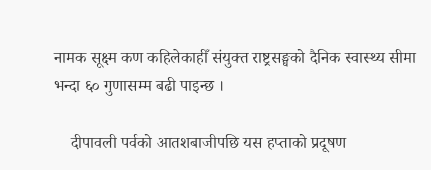नामक सूक्ष्म कण कहिलेकाहीँ संयुक्त राष्ट्रसङ्घको दैनिक स्वास्थ्य सीमा भन्दा ६० गुणासम्म बढी पाइन्छ ।

    दीपावली पर्वको आतशबाजीपछि यस हप्ताको प्रदूषण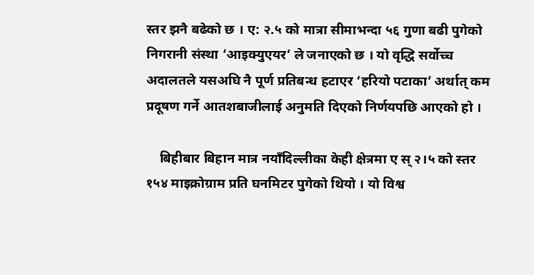स्तर झनै बढेको छ । ए: २.५ को मात्रा सीमाभन्दा ५६ गुणा बढी पुगेको निगरानी संस्था ‘आइक्युएयर’ ले जनाएको छ । यो वृद्धि सर्वोच्च अदालतले यसअघि नै पूर्ण प्रतिबन्ध हटाएर ‘हरियो पटाका’ अर्थात् कम प्रदूषण गर्ने आतशबाजीलाई अनुमति दिएको निर्णयपछि आएको हो ।

    बिहीबार बिहान मात्र नयाँदिल्लीका केही क्षेत्रमा ए स् २।५ को स्तर १५४ माइक्रोग्राम प्रति घनमिटर पुगेको थियो । यो विश्व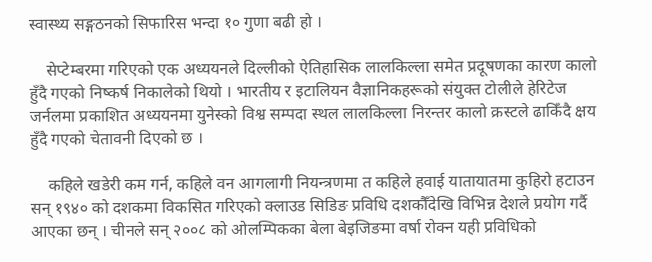स्वास्थ्य सङ्गठनको सिफारिस भन्दा १० गुणा बढी हो ।

    सेप्टेम्बरमा गरिएको एक अध्ययनले दिल्लीको ऐतिहासिक लालकिल्ला समेत प्रदूषणका कारण कालो हुँदै गएको निष्कर्ष निकालेको थियो । भारतीय र इटालियन वैज्ञानिकहरूको संयुक्त टोलीले हेरिटेज जर्नलमा प्रकाशित अध्ययनमा युनेस्को विश्व सम्पदा स्थल लालकिल्ला निरन्तर कालो क्रस्टले ढाकिँदै क्षय हुँदै गएको चेतावनी दिएको छ ।

    कहिले खडेरी कम गर्न, कहिले वन आगलागी नियन्त्रणमा त कहिले हवाई यातायातमा कुहिरो हटाउन सन् १९४० को दशकमा विकसित गरिएको क्लाउड सिडिङ प्रविधि दशकौँदेखि विभिन्न देशले प्रयोग गर्दै आएका छन् । चीनले सन् २००८ को ओलम्पिकका बेला बेइजिङमा वर्षा रोक्न यही प्रविधिको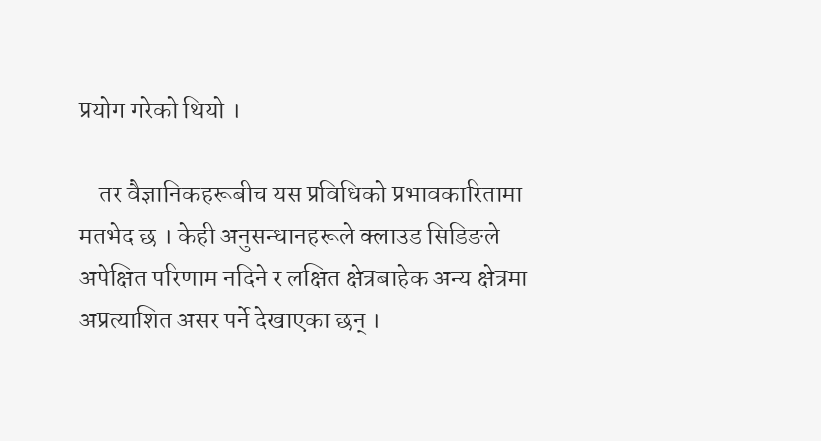प्रयोग गरेको थियो ।

    तर वैज्ञानिकहरूबीच यस प्रविधिको प्रभावकारितामा मतभेद छ । केही अनुसन्धानहरूले क्लाउड सिडिङले अपेक्षित परिणाम नदिने र लक्षित क्षेत्रबाहेक अन्य क्षेत्रमा अप्रत्याशित असर पर्ने देखाएका छन् ।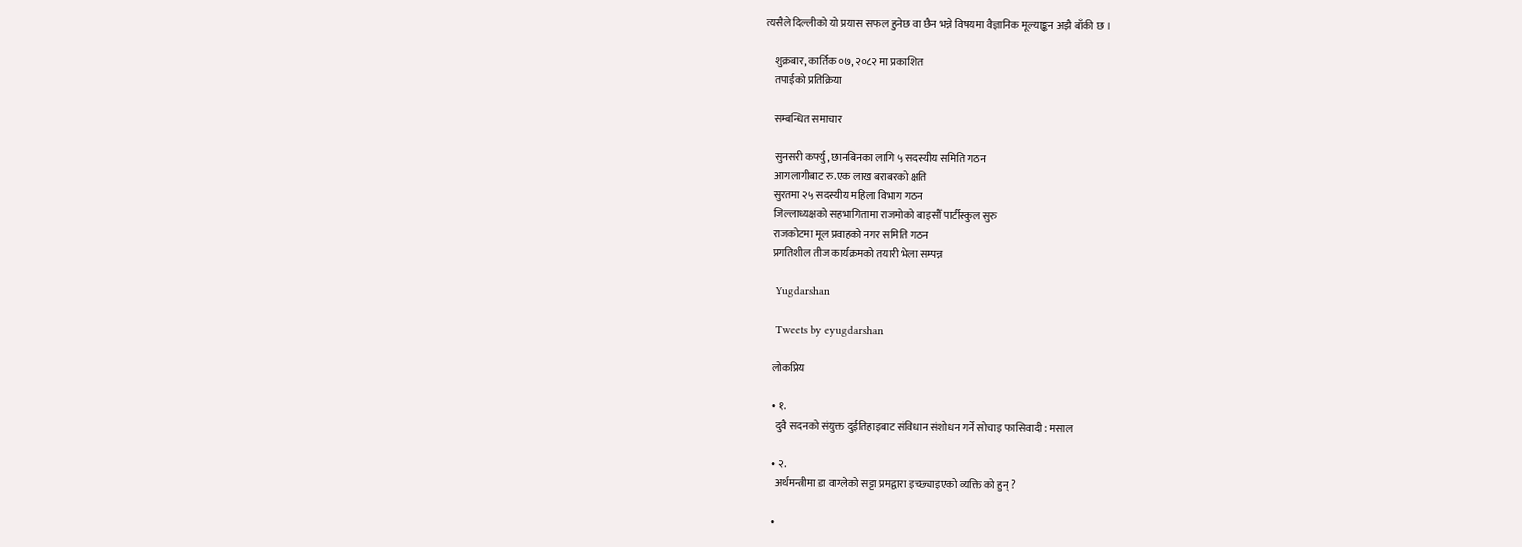त्यसैले दिल्लीको यो प्रयास सफल हुनेछ वा छैन भन्ने विषयमा वैज्ञानिक मूल्याङ्कन अझै बाँकी छ ।

    शुक्रबार, कार्तिक ०७, २०८२ मा प्रकाशित
    तपाईको प्रतिक्रिया

    सम्बन्धित समाचार

    सुनसरी कर्फ्यु, छानबिनका लागि ५ सदस्यीय समिति गठन
    आगलागीबाट रु.एक लाख बराबरको क्षति
    सुरतमा २५ सदस्यीय महिला विभाग गठन
    जिल्लाध्यक्षको सहभागितामा राजमोको बाइसौँ पार्टीस्कुल सुरु
    राजकोटमा मूल प्रवाहको नगर समिति गठन
    प्रगतिशील तीज कार्यक्रमको तयारी भेला सम्पन्न

    Yugdarshan

    Tweets by eyugdarshan

    लोकप्रिय

    • १.
      दुवै सदनको संयुक्त दुईतिहाइबाट संविधान संशोधन गर्ने सोचाइ फासिवादी : मसाल

    • २.
      अर्थमन्त्रीमा डा वाग्लेको सट्टा प्रमद्वारा इच्छ्याइएको व्यक्ति को हुन् ?

    •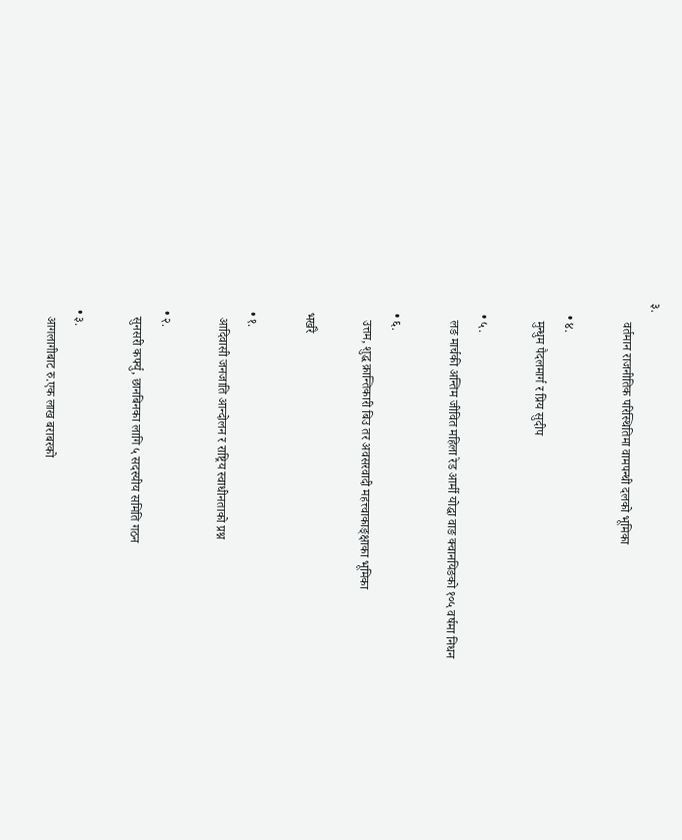३.
      वर्तमान राजनीतिक परिस्थितिमा वामपन्थी दलको भूमिका

    • ४.
      मुन्धुम पैदलमार्ग र प्रिय सुदीप

    • ५.
      लङ मार्चकी अन्तिम जीवित महिला रेड आर्मी योद्धा वाङ क्वानयिङको १०५ वर्षमा निधन

    • ६.
      उत्तम, शुद्ध क्रान्तिकारी बिउ तर अवसरवादी महत्त्वाकाङ्क्षाका भूमिका

    भर्खरै

    • १.
      आदिवासी जनजाति आन्दोलन र राष्ट्रिय स्वाधीनताको प्रश्न

    • २.
      सुनसरी कर्फ्यु, छानबिनका लागि ५ सदस्यीय समिति गठन

    • ३.
      आगलागीबाट रु.एक लाख बराबरको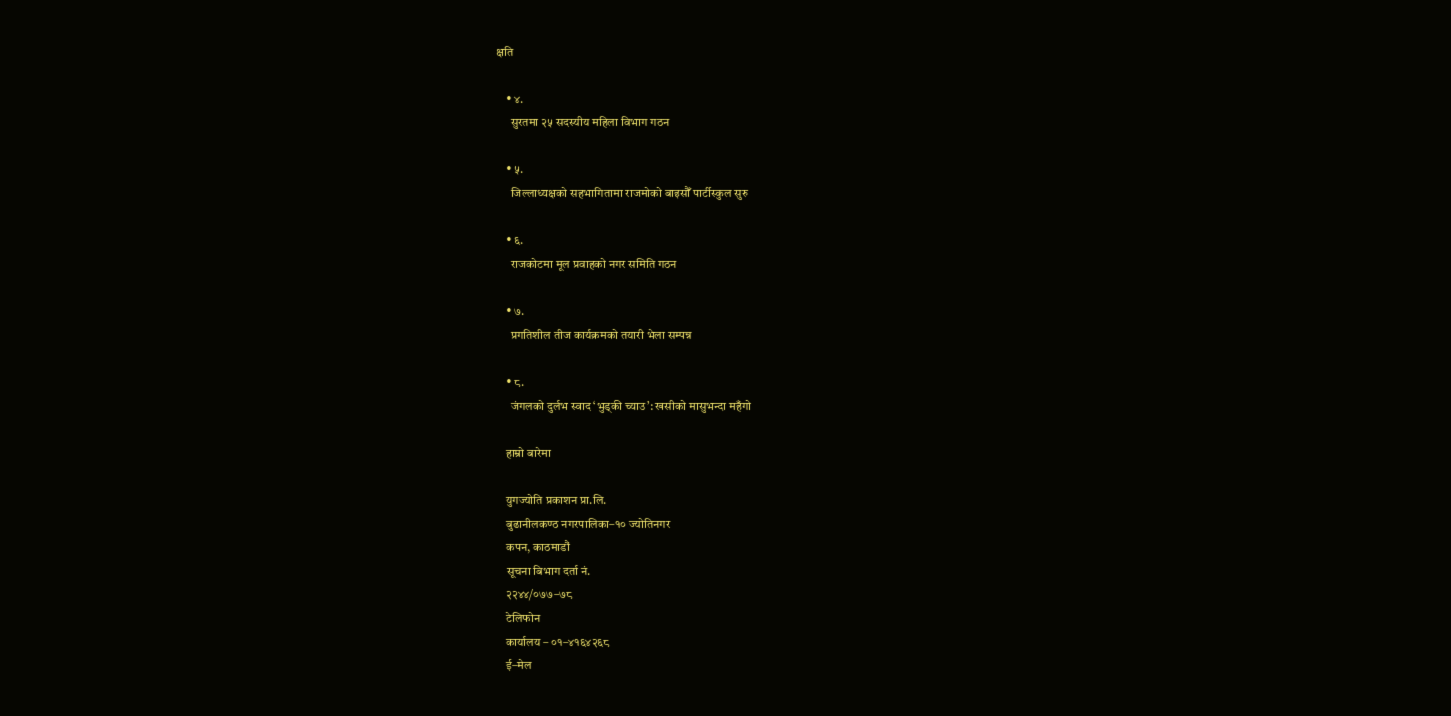क्षति

    • ४.
      सुरतमा २५ सदस्यीय महिला विभाग गठन

    • ५.
      जिल्लाध्यक्षको सहभागितामा राजमोको बाइसौँ पार्टीस्कुल सुरु

    • ६.
      राजकोटमा मूल प्रवाहको नगर समिति गठन

    • ७.
      प्रगतिशील तीज कार्यक्रमको तयारी भेला सम्पन्न

    • ८.
      जंगलको दुर्लभ स्वाद ‘भुड्की च्याउ’: खसीको मासुभन्दा महँगो

    हाम्रो बारेमा

    युगज्योति प्रकाशन प्रा.लि.
    बुढानीलकण्ठ नगरपालिका–१० ज्योतिनगर
    कपन, काठमाडौं
    सूचना बिभाग दर्ता नं.
    २२४४/०७७–७८
    टेलिफोन
    कार्यालय – ०१–४१६४२६८
    ई–मेल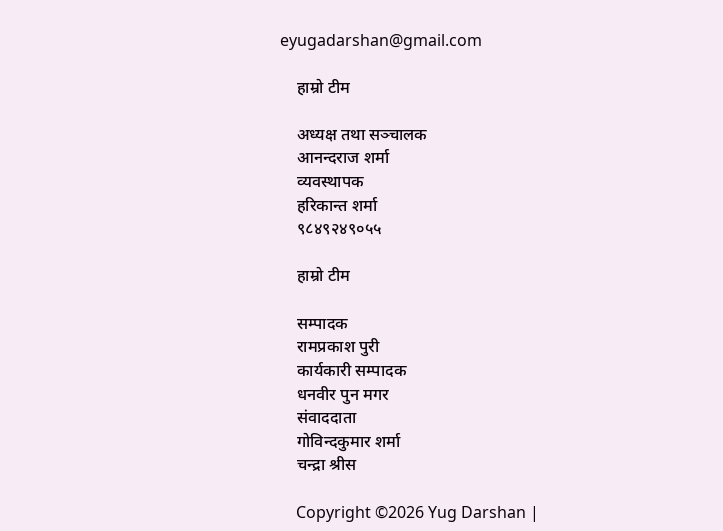eyugadarshan@gmail.com

    हाम्रो टीम

    अध्यक्ष तथा सञ्चालक
    आनन्दराज शर्मा
    व्यवस्थापक
    हरिकान्त शर्मा
    ९८४९२४९०५५

    हाम्रो टीम

    सम्पादक
    रामप्रकाश पुरी
    कार्यकारी सम्पादक
    धनवीर पुन मगर
    संवाददाता
    गोविन्दकुमार शर्मा
    चन्द्रा श्रीस

    Copyright ©2026 Yug Darshan |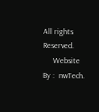All rights Reserved.
     Website By :  nwTech.